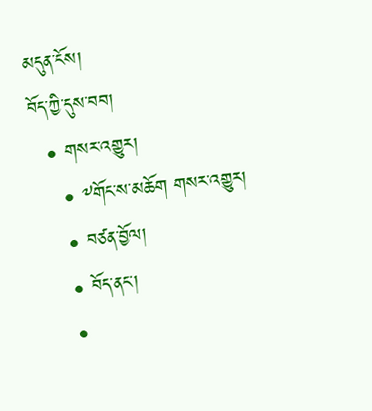མདུན་ངོས།
བོད་ཀྱི་དུས་བབ།
  • གསར་འགྱུར།
    • ༸གོང་ས་མཆོག གསར་འགྱུར།
    • བཙན་བྱོལ།
    • བོད་ནང་།
    •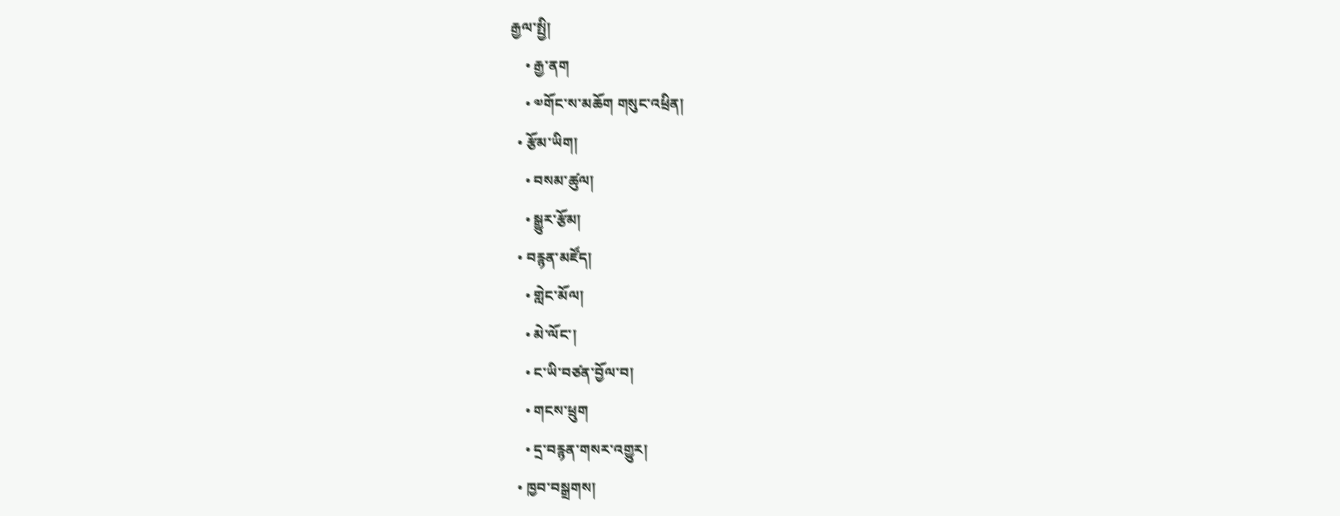རྒྱལ་སྤྱི།
    • རྒྱ་ནག
    • ༧གོང་ས་མཆོག གསུང་འཕྲིན།
  • རྩོམ་ཡིག།
    • བསམ་ཚུལ།
    • སྒྱུར་རྩོམ།
  • བརྙན་མཛོད།
    • གླེང་མོལ།
    • མེ་ལོང་།
    • ང་ཡི་བཙན་བྱོལ་བ།
    • གངས་ཕྲུག
    • དྲ་བརྙན་གསར་འགྱུར།
  • ཁྱབ་བསྒྲགས།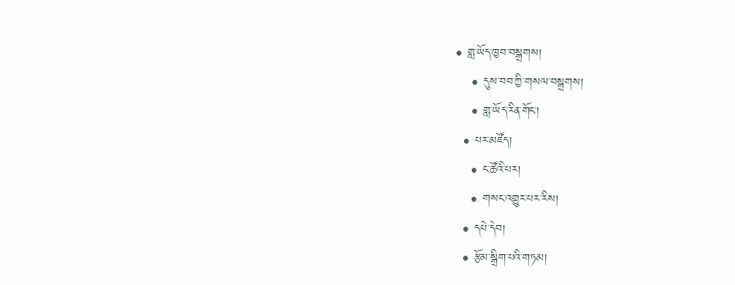• གླ་ཡོད་ཁྱབ་བསྒྲགས།
    • དུས་བབ་ཀྱི་གསལ་བསྒྲགས།
    • གླ་ཡོད་རིན་གོང་།
  • པར་མཛོད།
    • ང་ཚོའི་པར།
    • གསང་འགྱུར་པར་རིས།
  • དཔེ་དེབ།
  • རྩོམ་སྒྲིག་པའི་གཏམ།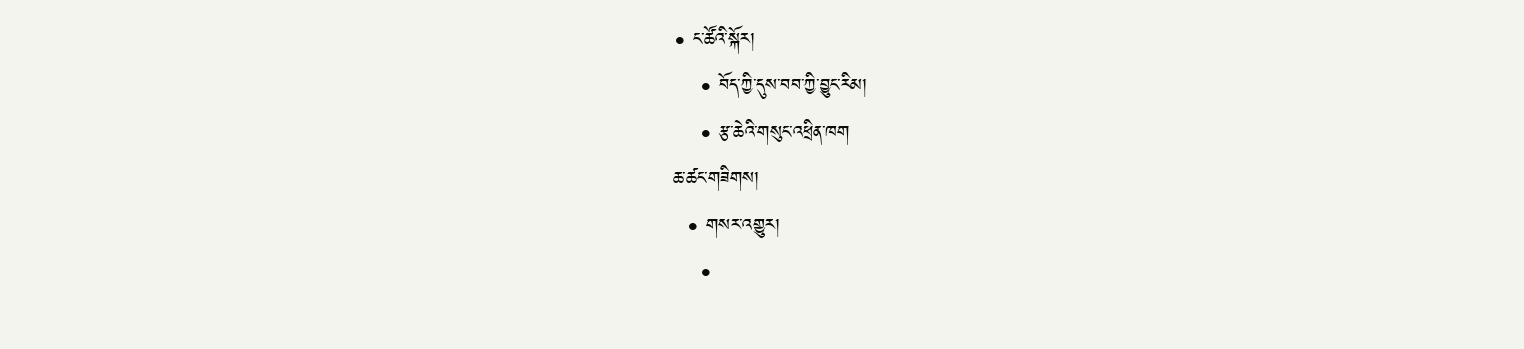• ང་ཚོའི་སྐོར།
    • བོད་ཀྱི་དུས་བབ་ཀྱི་བྱུང་རིམ།
    • རྩ་ཆེའི་གསུང་འཕྲིན་ཁག
ཆ་ཚང་གཟིགས།
  • གསར་འགྱུར།
    •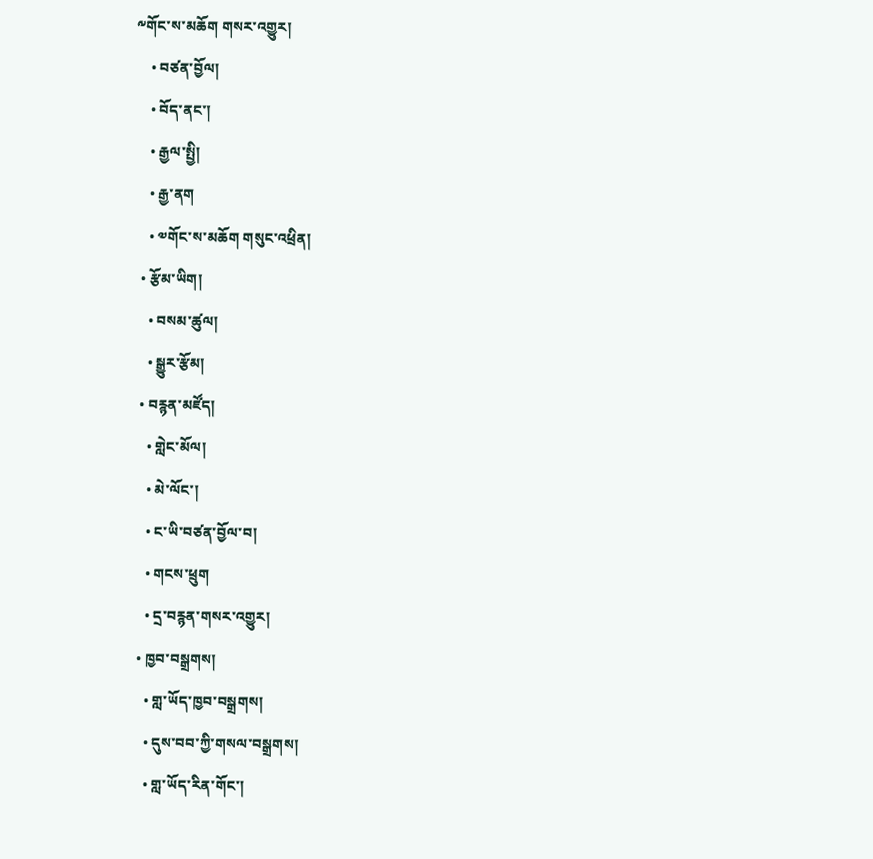༸གོང་ས་མཆོག གསར་འགྱུར།
    • བཙན་བྱོལ།
    • བོད་ནང་།
    • རྒྱལ་སྤྱི།
    • རྒྱ་ནག
    • ༧གོང་ས་མཆོག གསུང་འཕྲིན།
  • རྩོམ་ཡིག།
    • བསམ་ཚུལ།
    • སྒྱུར་རྩོམ།
  • བརྙན་མཛོད།
    • གླེང་མོལ།
    • མེ་ལོང་།
    • ང་ཡི་བཙན་བྱོལ་བ།
    • གངས་ཕྲུག
    • དྲ་བརྙན་གསར་འགྱུར།
  • ཁྱབ་བསྒྲགས།
    • གླ་ཡོད་ཁྱབ་བསྒྲགས།
    • དུས་བབ་ཀྱི་གསལ་བསྒྲགས།
    • གླ་ཡོད་རིན་གོང་།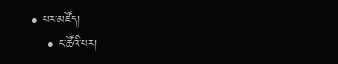• པར་མཛོད།
    • ང་ཚོའི་པར།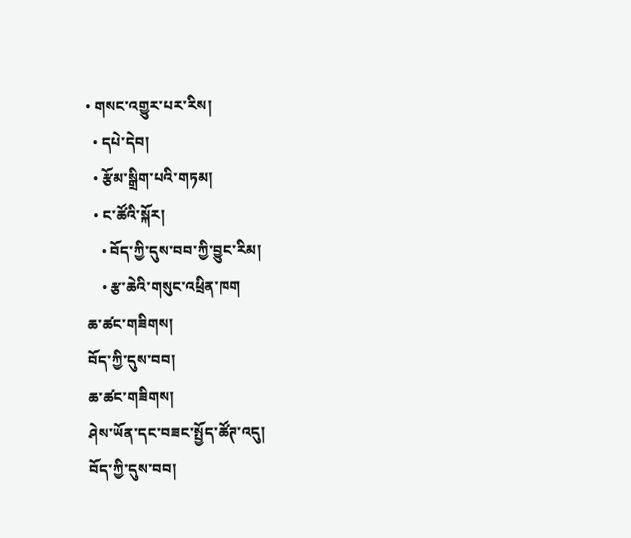• གསང་འགྱུར་པར་རིས།
  • དཔེ་དེབ།
  • རྩོམ་སྒྲིག་པའི་གཏམ།
  • ང་ཚོའི་སྐོར།
    • བོད་ཀྱི་དུས་བབ་ཀྱི་བྱུང་རིམ།
    • རྩ་ཆེའི་གསུང་འཕྲིན་ཁག
ཆ་ཚང་གཟིགས།
བོད་ཀྱི་དུས་བབ།
ཆ་ཚང་གཟིགས།
ཤེས་ཡོན་དང་བཟང་སྤྱོད་ཚོཊ་འདུ།
བོད་ཀྱི་དུས་བབ།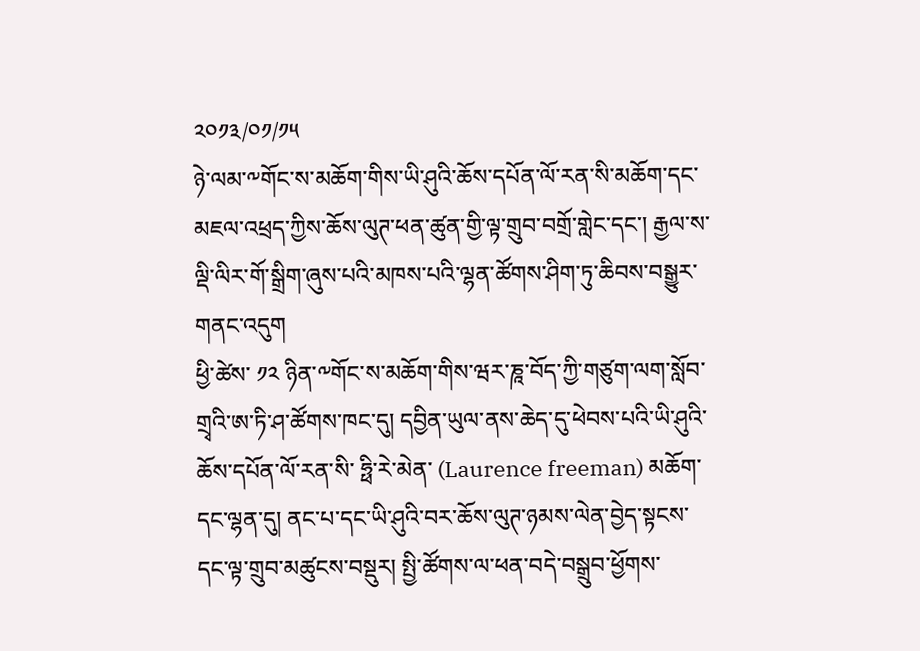༢༠༡༣/༠༡/༡༥
ཉེ་ལམ་༸གོང་ས་མཆོག་གིས་ཡི་ཤུའི་ཆོས་དཔོན་ལོ་རན་སི་མཆོག་དང་མཇལ་འཕྲད་ཀྱིས་ཆོས་ལུཊ་ཕན་ཚུན་གྱི་ལྟ་གྲུབ་བགྲོ་གླེང་དང་། རྒྱལ་ས་ལྡི་ལིར་གོ་སྒྲིག་ཞུས་པའི་མཁས་པའི་ལྷན་ཚོགས་ཤིག་ཏུ་ཆིབས་བསྒྱུར་གནང་འདུག
ཕྱི་ཚེས་ ༡༢ ཉིན་༸གོང་ས་མཆོག་གིས་ཝར་ཎཱ་བོད་ཀྱི་གཙུག་ལག་སློབ་གྲྭའི་ཨ་ཏི་ཤ་ཚོགས་ཁང་དུ། དབྱིན་ཡུལ་ནས་ཆེད་དུ་ཕེབས་པའི་ཡི་ཤུའི་ཆོས་དཔོན་ལོ་རན་སི་ ཧྥི་རེ་མེན་ (Laurence freeman) མཆོག་དང་ལྷན་དུ། ནང་པ་དང་ཡི་ཤུའི་བར་ཆོས་ལུཊ་ཉམས་ལེན་བྱེད་སྟངས་དང་ལྟ་གྲུབ་མཚུངས་བསྡུར། སྤྱི་ཚོགས་ལ་ཕན་བདེ་བསྒྲུབ་ཕྱོགས་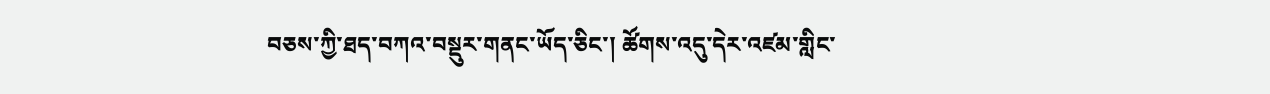བཅས་ཀྱི་ཐད་བཀའ་བསྡུར་གནང་ཡོད་ཅིང་། ཚོགས་འདུ་དེར་འཛམ་གླིང་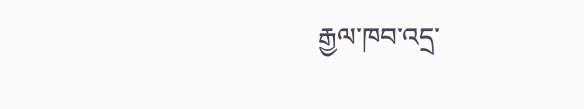རྒྱལ་ཁབ་འདྲ་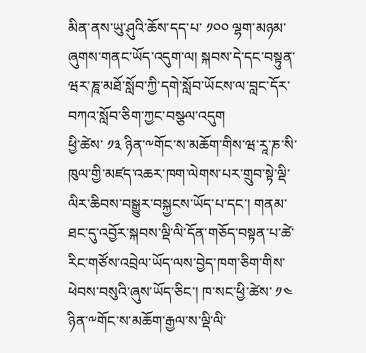མིན་ནས་ཡུ་ཤུའི་ཆོས་དད་པ་ ༡༠༠ ལྷག་མཉམ་ཞུགས་གནང་ཡོད་འདུག་ལ། སྐབས་དེ་དང་བསྟུན་ཝཪ་ཎཱ་མཐོ་སློབ་ཀྱི་དགེ་སློབ་ཡོངས་ལ་བླང་དོར་བཀའ་སློབ་ཅིག་ཀྱང་བསྩལ་འདུག
ཕྱི་ཚེས་ ༡༣ ཉིན་༸གོང་ས་མཆོག་གིས་ཝ་རཱ་ཎ་སི་ཁུལ་གྱི་མཛད་འཆར་ཁག་ལེགས་པར་གྲུབ་སྟེ་ལྡི་ལིར་ཆིབས་བསྒྱུར་བསྐྱངས་ཡོད་པ་དང་། གནམ་ཐང་དུ་འབྱོར་སྐབས་ལྡི་ལི་དོན་གཅོད་བསྟན་པ་ཚེ་རིང་གཙོས་འབྲེལ་ཡོད་ལས་བྱེད་ཁག་ཅིག་གིས་ཕེབས་བསུའི་ཞུས་ཡོད་ཅིང་། ཁ་སང་ཕྱི་ཚེས་ ༡༤ ཉིན་༸གོང་ས་མཆོག་རྒྱལ་ས་ལྡི་ལི་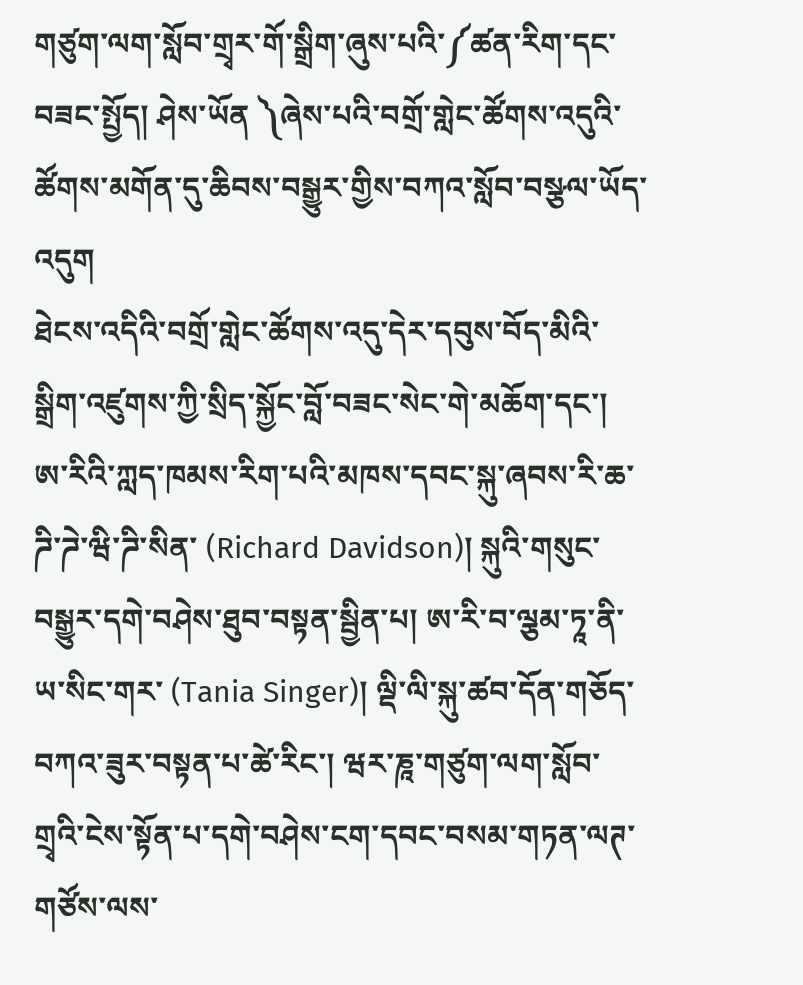གཙུག་ལག་སློབ་གྲྭར་གོ་སྒྲིག་ཞུས་པའི་༼ཚན་རིག་དང་བཟང་སྤྱོད། ཤེས་ཡོན ༽ཞེས་པའི་བགྲོ་གླེང་ཚོགས་འདུའི་ཚོགས་མགོན་དུ་ཆིབས་བསྒྱུར་གྱིས་བཀའ་སློབ་བསྩལ་ཡོད་འདུག
ཐེངས་འདིའི་བགྲོ་གླེང་ཚོགས་འདུ་དེར་དབུས་བོད་མིའི་སྒྲིག་འཛུགས་ཀྱི་སྲིད་སྐྱོང་བློ་བཟང་སེང་གེ་མཆོག་དང་། ཨ་རིའི་ཀླད་ཁམས་རིག་པའི་མཁས་དབང་སྐུ་ཞབས་རི་ཆ་ཌི་ཌེ་ཝི་ཌི་སིན་ (Richard Davidson)། སྐུའི་གསུང་བསྒྱུར་དགེ་བཤེས་ཐུབ་བསྟན་སྦྱིན་པ། ཨ་རི་བ་ལྕམ་ཏཱ་ནི་ཡ་སིང་གར་ (Tania Singer)། ལྡི་ལི་སྐུ་ཚབ་དོན་གཅོད་བཀའ་ཟུར་བསྟན་པ་ཚེ་རིང་། ཝར་ཎཱ་གཙུག་ལག་སློབ་གྲྭའི་ངེས་སྟོན་པ་དགེ་བཤེས་ངག་དབང་བསམ་གཏན་ལཊ་གཙོས་ལས་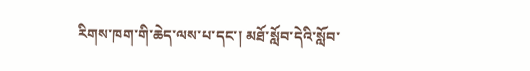རིགས་ཁག་གི་ཆེད་ལས་པ་དང་། མཐོ་སློབ་དེའི་སློབ་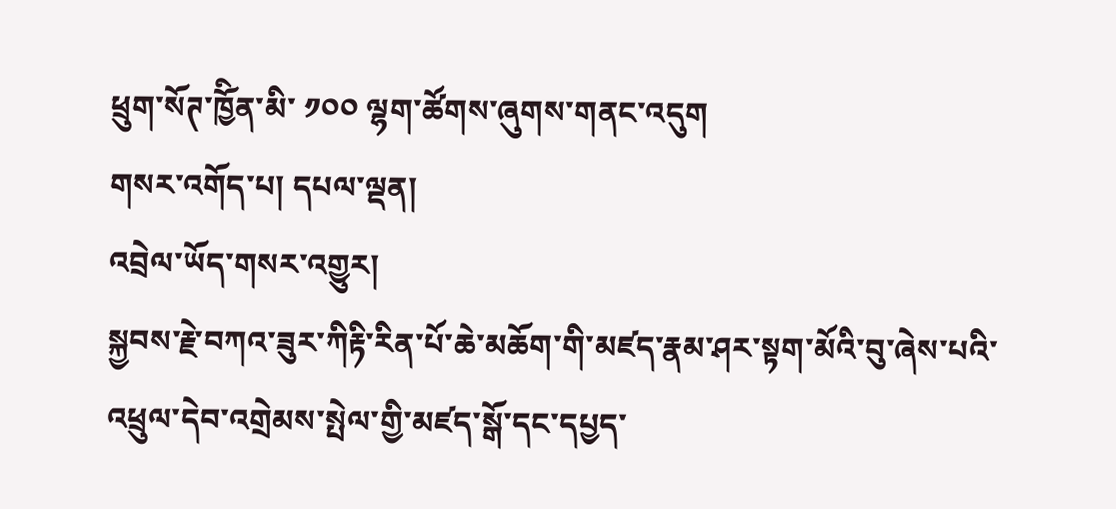ཕྲུག་སོཊ་ཁྱོིན་མི་ ༡༠༠ ལྷག་ཚོགས་ཞུགས་གནང་འདུག
གསར་འགོད་པ། དཔལ་ལྡན།
འབྲེལ་ཡོད་གསར་འགྱུར།
སྐྱབས་རྗེ་བཀའ་ཟུར་ཀིརྟི་རིན་པོ་ཆེ་མཆོག་གི་མཛད་རྣམ་ཤར་སྟག་མོའི་བུ་ཞེས་པའི་འཕྲུལ་དེབ་འགྲེམས་སྤེལ་གྱི་མཛད་སྒོ་དང་དཔྱད་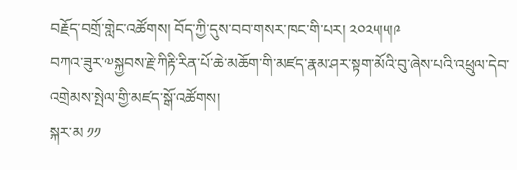བརྗོད་བགྲོ་གླེང་འཚོགས། བོད་ཀྱི་དུས་བབ་གསར་ཁང་གི་པར། ༢༠༢༥།༥།༩
བཀའ་ཟུར་༧སྐྱབས་རྗེ་ཀིརྟི་རིན་པོ་ཆེ་མཆོག་གི་མཛད་རྣམ་ཤར་སྟག་མོའི་བུ་ཞེས་པའི་འཕྲུལ་དེབ་འགྲེམས་སྤེལ་གྱི་མཛད་སྒོ་འཚོགས།
སྐར་མ ༡༡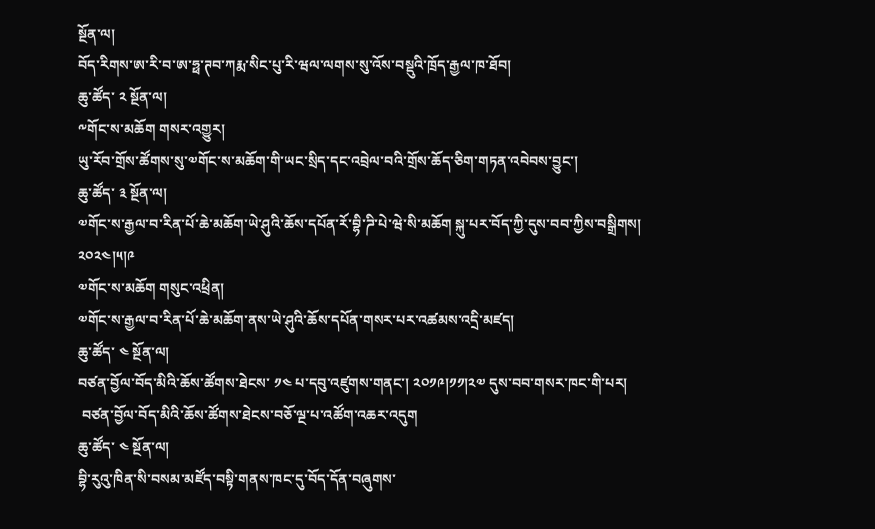སྔོན་ལ།
བོད་རིགས་ཨ་རི་བ་ཨ་ཧྥ་ཊབ་ཀརྨ་སིང་པུ་རི་ཝལ་ལགས་སུ་འོས་བསྡུའི་ཁྲོད་རྒྱལ་ཁ་ཐོབ།
ཆུ་ཚོད་ ༢ སྔོན་ལ།
༸གོང་ས་མཆོག གསར་འགྱུར།
ཡུ་རོབ་གྲོས་ཚོགས་སུ་༧གོང་ས་མཆོག་གི་ཡང་སྲིད་དང་འབྲེལ་བའི་གྲོས་ཆོད་ཅིག་གཏན་འབེབས་བྱུང་།
ཆུ་ཚོད་ ༣ སྔོན་ལ།
༧གོང་ས་རྒྱལ་བ་རིན་པོ་ཆེ་མཆོག་ཡེ་ཤུའི་ཆོས་དཔོན་རོ་བྷི་ཌི་པེ་ཝེ་སི་མཆོག སྐུ་པར་བོད་ཀྱི་དུས་བབ་ཀྱིས་བསྒྲིགས། ༢༠༢༤།༥།༩
༧གོང་ས་མཆོག གསུང་འཕྲིན།
༧གོང་ས་རྒྱལ་བ་རིན་པོ་ཆེ་མཆོག་ནས་ཡེ་ཤུའི་ཆོས་དཔོན་གསར་པར་འཚམས་འདྲི་མཛད།
ཆུ་ཚོད་ ༤ སྔོན་ལ།
བཙན་བྱོལ་བོད་མིའི་ཆོས་ཚོགས་ཐེངས་ ༡༤ པ་དབུ་འཛུགས་གནང་། ༢༠༡༩།༡༡།༢༧ དུས་བབ་གསར་ཁང་གི་པར།
 བཙན་བྱོལ་བོད་མིའི་ཆོས་ཚོགས་ཐེངས་བཅོ་ལྔ་པ་འཚོག་འཆར་འདུག
ཆུ་ཚོད་ ༤ སྔོན་ལ།
བྷི་རུའུ་ཁིན་སི་བསམ་མཛོད་བསྟི་གནས་ཁང་དུ་བོད་དོན་བཞུགས་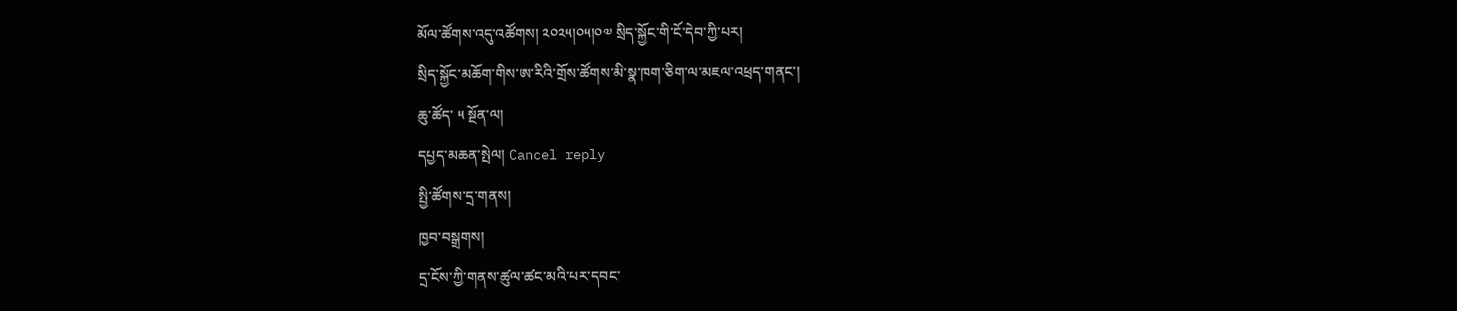མོལ་ཚོགས་འདུ་འཚོགས། ༢༠༢༥།༠༥།༠༧ སྲིད་སྐྱོང་གི་ངོ་དེབ་ཀྱི་པར།
སྲིད་སྐྱོང་མཆོག་གིས་ཨ་རིའི་གྲོས་ཚོགས་མི་སྣ་ཁག་ཅིག་ལ་མཇལ་འཕྲད་གནང་།
ཆུ་ཚོད་ ༥ སྔོན་ལ།
དཔྱད་མཆན་སྤེལ། Cancel reply
སྤྱི་ཚོགས་དྲ་གནས།
ཁྱབ་བསྒྲགས།
དྲ་ངོས་ཀྱི་གནས་ཚུལ་ཚང་མའི་པར་དབང་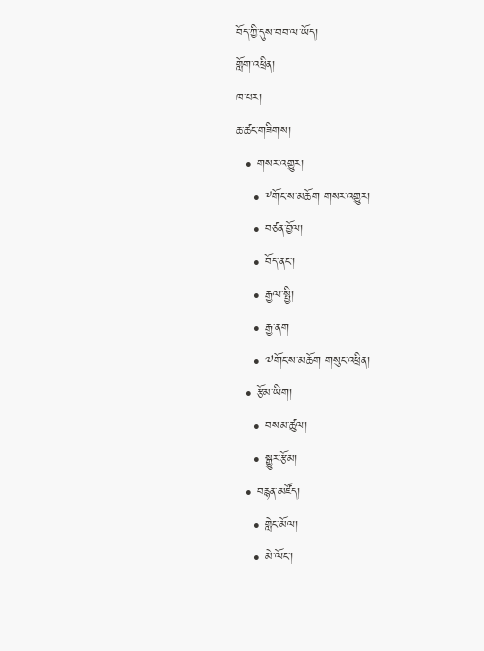བོད་ཀྱི་དུས་བབ་ལ་ཡོད།
གློག་འཕྲིན།
ཁ་པར།
ཆ་ཚང་གཟིགས།
  • གསར་འགྱུར།
    • ༸གོང་ས་མཆོག གསར་འགྱུར།
    • བཙན་བྱོལ།
    • བོད་ནང་།
    • རྒྱལ་སྤྱི།
    • རྒྱ་ནག
    • ༧གོང་ས་མཆོག གསུང་འཕྲིན།
  • རྩོམ་ཡིག།
    • བསམ་ཚུལ།
    • སྒྱུར་རྩོམ།
  • བརྙན་མཛོད།
    • གླེང་མོལ།
    • མེ་ལོང་།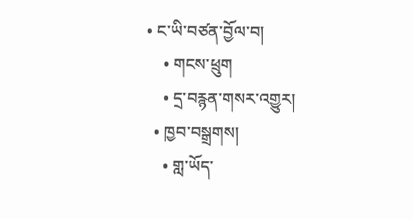• ང་ཡི་བཙན་བྱོལ་བ།
    • གངས་ཕྲུག
    • དྲ་བརྙན་གསར་འགྱུར།
  • ཁྱབ་བསྒྲགས།
    • གླ་ཡོད་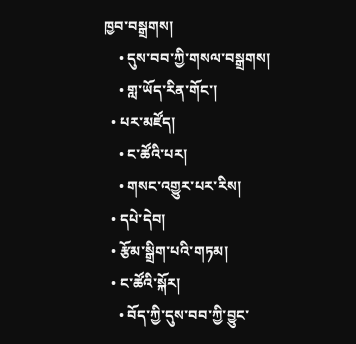ཁྱབ་བསྒྲགས།
    • དུས་བབ་ཀྱི་གསལ་བསྒྲགས།
    • གླ་ཡོད་རིན་གོང་།
  • པར་མཛོད།
    • ང་ཚོའི་པར།
    • གསང་འགྱུར་པར་རིས།
  • དཔེ་དེབ།
  • རྩོམ་སྒྲིག་པའི་གཏམ།
  • ང་ཚོའི་སྐོར།
    • བོད་ཀྱི་དུས་བབ་ཀྱི་བྱུང་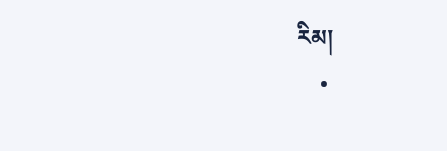རིམ།
    •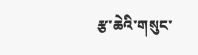རྩ་ཆེའི་གསུང་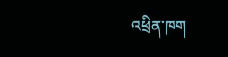འཕྲིན་ཁག